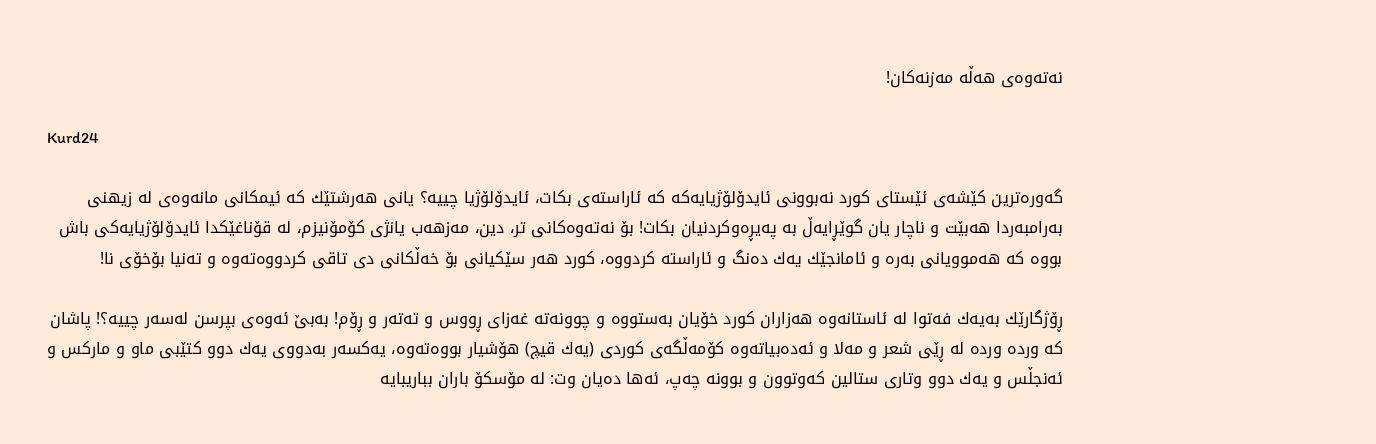نه‌ته‌وه‌ی هه‌ڵه‌ مه‌زنه‌كان!

Kurd24

گه‌وره‌ترین كێشه‌ی ئێستای كورد نه‌بوونی ئایدۆلۆژیایه‌كه‌ كه‌ ئاراسته‌ی بكات، ئایدۆلۆژیا چییه‌؟ یانی هه‌رشتێك كه‌ ئیمكانی مانه‌وه‌ی له‌ زیهنی به‌رامبه‌ردا هه‌بێت و ناچار یان گوێڕایه‌ڵ به‌ په‌یڕه‌وكردنیان بكات! بۆ نه‌ته‌وه‌كانی تر، دین، مه‌زهه‌ب یانژی كۆمۆنیزم، له‌ قۆناغێكدا ئایدۆلۆژیایه‌كی باش بووه‌ كه‌ هه‌موویانی به‌ره‌ و ئامانجێك یه‌ك ده‌نگ و ئاراسته‌ كردووه‌، كورد هه‌ر سێكیانی بۆ خه‌ڵكانی دی تاقی كردووه‌ته‌وه‌ و ته‌نیا بۆخۆی نا!

ڕۆژگارێك به‌یه‌ك فه‌توا له‌ ئاستانه‌وه‌ هه‌زاران كورد خۆیان به‌ستووه‌ و چوونه‌ته‌ غه‌زای ڕووس و ته‌ته‌ر و ڕۆم! به‌بێ ئه‌وه‌ی بپرسن له‌سه‌ر چییه‌؟! پاشان كه‌ ورده‌ ورده‌ له‌ ڕێی شعر و مه‌لا و ئه‌ده‌بیاته‌وه‌ كۆمه‌ڵگه‌ی كوردی (یه‌ك قیچ) هۆشیار بووه‌ته‌وه‌، یه‌كسه‌ر به‌دووی یه‌ك دوو كتێبی ماو و ماركس و ئه‌نجڵس و یه‌ك دوو وتاری ستالین كه‌وتوون‌ و بوونه‌‌ چه‌پ، ئه‌ها ده‌یان وت: له‌ مۆسكۆ باران بباریبایه‌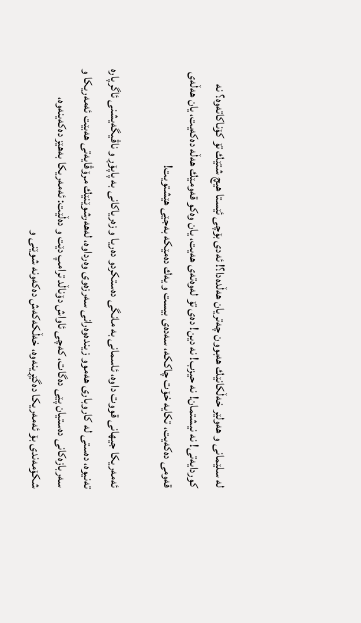له‌ سلێمانی و هه‌ولێر خه‌ڵكانێك هه‌بوون چه‌تریان هه‌ڵده‌دا؟! ئه‌دی بۆچی ئێستا هیچ شتێك تۆ كۆناكاته‌وه‌؟ نه‌ كوردایه‌تی! نه‌ نیشتمان! نه‌ حیزب! نه‌ دین! ده‌ی تۆ له‌وه‌ته‌ی هه‌یت، یان وه‌كو قه‌ومێك هه‌ڵه‌ ده‌كه‌یت، یان هه‌ڵه‌ی قه‌ومی ده‌كه‌یت، تكایه‌ خۆت چاككه، سه‌ده‌ی بیست و یه‌ك ده‌مێكه‌ به‌جێی هێشتویت‌!

ئه‌مه‌ریكا جیهانی قووت داوه‌، ئاسمانی به‌ مانگی ده‌ستكردو ده‌ریا و زه‌ریاكانی به‌ پاپۆڕ و ناڤیگه‌یشنی ئاگرپاره‌ ته‌نیوه‌، ده‌ستی له‌ كاروباری هه‌موو زینده‌وه‌رانی سه‌رزه‌وی وه‌رداوه‌، له‌هه‌رشوێنێك مرۆڤایه‌تی هه‌بێت ئه‌مه‌ریكا و سه‌ربازه‌كانی ده‌ستیان پێی ده‌گات، كه‌چی ئاواش دۆناڵد ترامپ دێت و ده‌ڵێت: ئه‌مه‌ریكا به‌هێز ده‌كه‌ینه‌وه‌، شكۆمه‌ندی بۆ ئه‌مه‌ریكا ده‌گێڕینه‌وه‌، خه‌ڵكه‌كه‌ش ده‌كه‌ونه‌ شوێنی و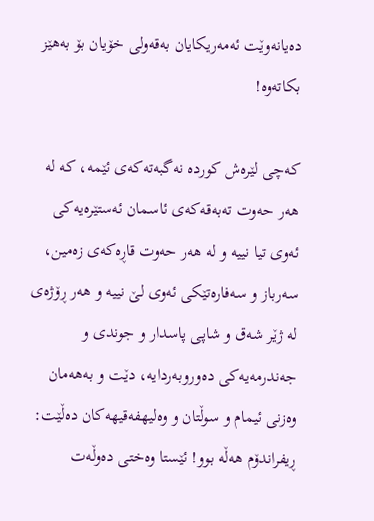ده‌یانه‌وێت ئه‌مه‌ریكایان به‌قه‌ولی خۆیان بۆ به‌هێز بكاته‌وه‌‌!

كه‌چی لێره‌ش كورده‌ نه‌گبه‌ته‌كه‌‌ی ئێمه‌، كه‌ له‌ هه‌ر حه‌وت ته‌به‌قه‌كه‌ی ئاسمان ئه‌ستێره‌یه‌كی ئه‌وی تیا‌ نییه‌ و له‌ هه‌ر حه‌وت قاڕه‌كه‌ی زه‌مین،‌ سه‌رباز و سه‌فاره‌تێكی ئه‌وی لێ نییه‌ و هه‌ر ڕۆژه‌ی له‌ ژێر شه‌ق و شاپی پاسدار و جوندی و جه‌ندرمه‌یه‌كی ده‌وروبه‌ردایه‌، دێت و به‌هه‌مان وه‌زنی ئیمام و سوڵتان و وه‌لیهفه‌قیهه‌كان ده‌ڵێت: ڕیفراندۆم هه‌ڵه‌ بوو! ئێستا وه‌ختی ده‌وڵه‌ت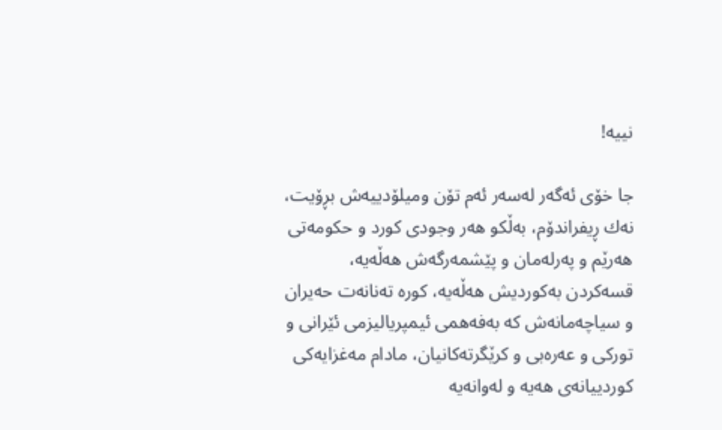نییه‌!

جا خۆی ئه‌گه‌ر له‌سه‌ر ئه‌م تۆن ومیلۆدییه‌ش بڕۆیت، نه‌ك ڕیفراندۆم، به‌ڵكو هه‌ر وجودی كورد و حكومه‌تی هه‌رێم و په‌رله‌مان و پێشمه‌رگه‌ش هه‌ڵه‌یه‌، قسه‌كردن به‌كوردیش هه‌ڵه‌یه‌، كوره‌ ته‌نانه‌ت حه‌یران و سیاچه‌مانه‌ش كه‌ به‌فه‌همی ئیمپریالیزمی ئێرانی و توركی و عه‌ره‌بی و كرێگرته‌كانیان، مادام مه‌غزایه‌كی كوردییانه‌ی هه‌یه‌ و له‌وانه‌یه‌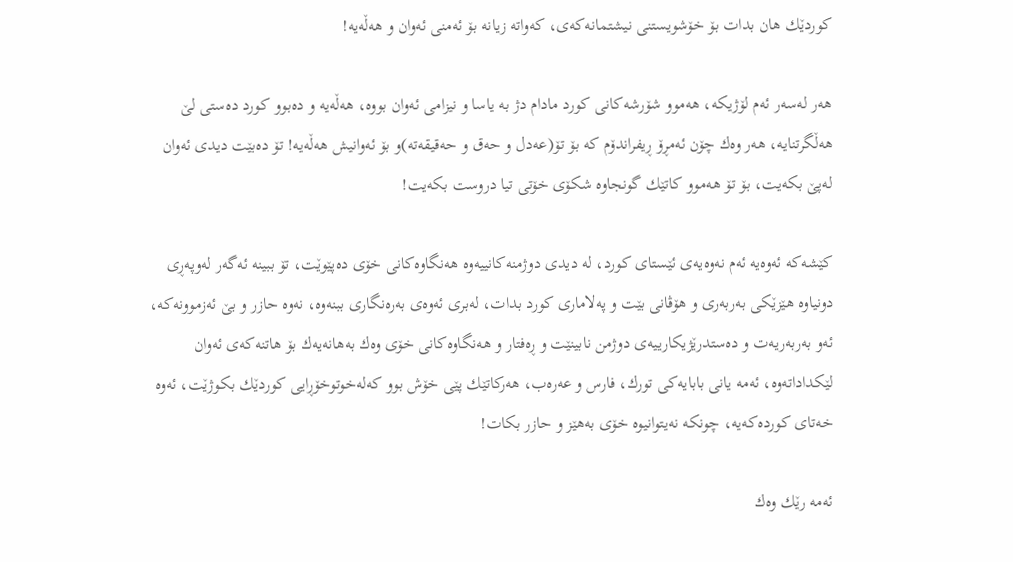كوردێك هان بدات بۆ خۆشویستنی نیشتمانه‌كه‌ی، كه‌واته‌ زیانه‌ بۆ ئه‌منی ئه‌وان و هه‌ڵه‌یه‌!

هه‌ر له‌سه‌ر ئه‌م لۆژیكه‌، هه‌موو شۆرشه‌كانی كورد مادام دژ به‌ یاسا و نیزامی ئه‌وان بووه‌،‌ هه‌ڵه‌یه‌ و ده‌بوو كورد ده‌ستی لێ هه‌ڵگرتنایه‌، هه‌ر وه‌ك چۆن ئه‌مڕۆ ڕیفراندۆم كه‌ بۆ تۆ(عه‌دل و حه‌ق و حه‌قیقه‌ته‌)و بۆ ئه‌وانیش هه‌ڵه‌یه‌! تۆ ده‌بێت دیدی ئه‌وان له‌پێ بكه‌یت، بۆ تۆ هه‌موو كاتێك گونجاوه‌ شكۆی خۆتی تیا دروست بكه‌یت!

كێشه‌كه‌ ئه‌وه‌یه‌‌ ئه‌م نه‌وه‌یه‌ی ئێستای كورد، له‌ دیدی دوژمنه‌كانییه‌وه‌ هه‌نگاوه‌كانی خۆی ده‌پێوێت، تۆ ببینه‌ ئه‌گه‌ر له‌وپه‌ڕی دونیاوه‌ هێزێكی به‌ربه‌ری و هۆڤانی بێت و په‌لاماری كورد بدات، له‌بری ئه‌وه‌ی به‌ره‌نگاری ببنه‌وه‌، نه‌وه‌ حازر و بێ ئه‌زموونه‌كه‌، ئه‌و به‌ربه‌ریه‌ت و ده‌ستدرێژیكارییه‌ی دوژمن نابینێت و ڕه‌فتار و هه‌نگاوه‌كانی خۆی وه‌ك به‌هانه‌یه‌ك بۆ هاتنه‌كه‌ی ئه‌وان لێكداداته‌وه‌، ئه‌مه‌ یانی بابایه‌كی تورك، فارس و عه‌ره‌ب، هه‌ركاتێك پێی خۆش بوو كه‌له‌خوتوخۆڕایی كوردێك بكوژێت، ئه‌وه‌ خه‌تای كورده‌كه‌یه‌، چونكه‌ نه‌یتوانیوه‌ خۆی به‌هێز و حازر بكات!

ئه‌مه‌ رێك وه‌ك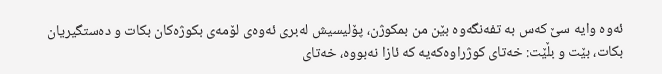ئه‌وه‌ وایه‌ سێ كه‌س به‌ تفه‌نگه‌وه‌ بێن من بمكوژن، پۆلیسیش له‌بری ئه‌وه‌ی لۆمه‌ی بكوژه‌كان بكات و ده‌ستگیریان بكات، بێت و بڵێت: خه‌تای كوژراوه‌كه‌یه‌ كه‌ ئازا نه‌بووه‌، خه‌تای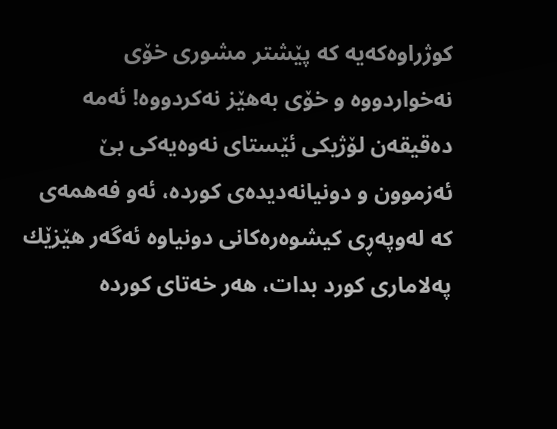كوژراوه‌كه‌یه‌‌ كه‌ پێشتر مشوری خۆی نه‌خواردووه و خۆی به‌هێز نه‌كردووه‌‌! ئه‌مه‌ ده‌قیقه‌ن لۆژیكی ئێستای نه‌وه‌یه‌كی بێ ئه‌زموون و دونیانه‌دیده‌ی كورده‌، ئه‌و فه‌همه‌ی كه‌ له‌وپه‌ڕی كیشوه‌ره‌كانی دونیاوه‌ ئه‌گه‌ر هێزێك په‌لاماری كورد بدات، هه‌ر خه‌تای كورده‌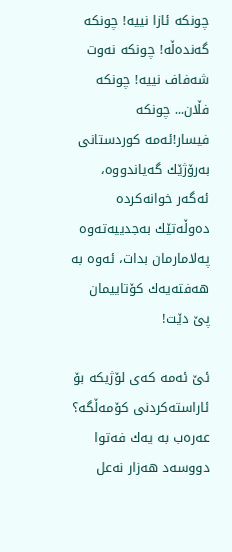چونكه‌ ئازا نییه‌! چونكه‌ گه‌نده‌ڵه‌! چونكه‌ نه‌وت شه‌فاف نییه‌! چونكه فڵان... چونكه‌ فیسار!ئه‌مه‌ كوردستانی به‌رۆژێك گه‌یاندووه‌، ئه‌گه‌ر خوانه‌كرده‌ ده‌وڵه‌تێك به‌جدییه‌ته‌وه‌ په‌لامارمان بدات، ئه‌وه‌ به‌ هه‌فته‌یه‌ك كۆتاییمان پێ دێت!

ئێ ئه‌مه‌ كه‌ی لۆژیكه‌ بۆ ئاراسته‌كردنی كۆمه‌ڵگه‌؟ عه‌ره‌ب به‌ یه‌ك فه‌توا دووسه‌د هه‌زار نه‌عل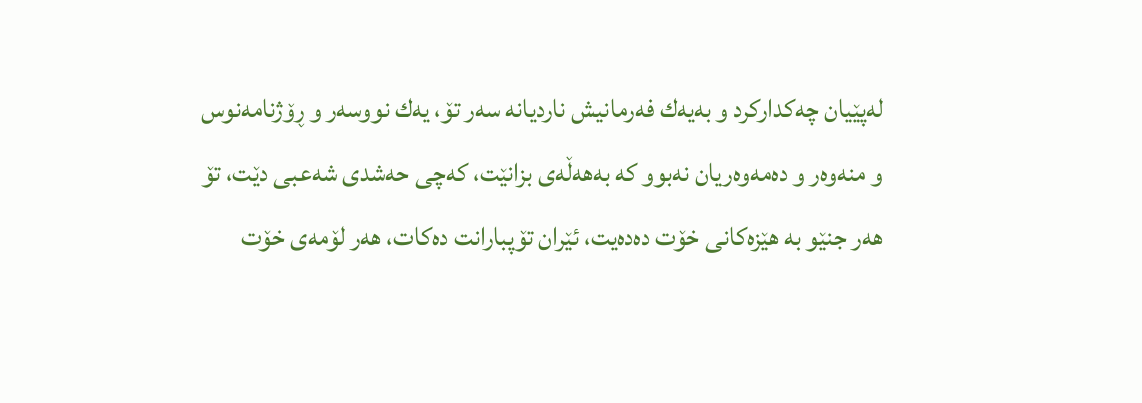له‌پێیان چه‌كداركرد و به‌یه‌ك فه‌رمانیش ناردیانه‌‌ سه‌ر تۆ، یه‌ك نووسه‌ر و ڕۆژنامه‌نوس و منه‌وه‌ر و ده‌مه‌وه‌ریان نه‌بوو كه‌ به‌هه‌ڵه‌ی بزانێت، كه‌چی حه‌شدی شه‌عبی دێت، تۆ هه‌ر جنێو به‌ هێزه‌كانی خۆت ده‌ده‌یت، ئێران تۆپبارانت ده‌كات، هه‌ر لۆمه‌ی خۆت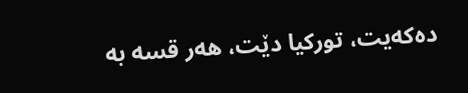ده‌كه‌یت، توركیا دێت، هه‌ر قسه‌ به‌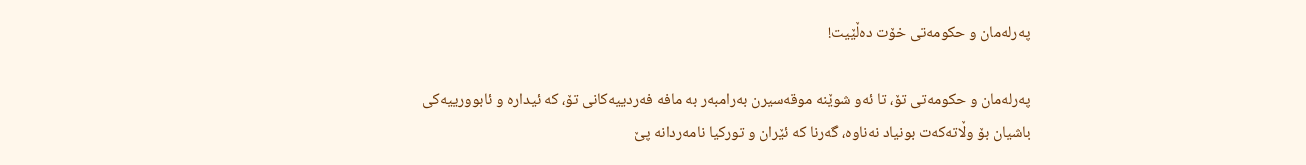په‌رله‌مان و حكومه‌تی خۆت ده‌ڵێیت!

په‌رله‌مان و حكومه‌تی تۆ، تا ئه‌و شوێنه‌ موقه‌سیرن به‌رامبه‌ر به‌ مافه‌ فه‌ردییه‌كانی تۆ، كه‌ ئیداره‌ و ئابوورییه‌كی باشیان بۆ وڵاته‌كه‌ت‌ بونیاد نه‌ناوه‌، گه‌رنا كه‌ ئێران و توركیا نامه‌ردانه‌ پێ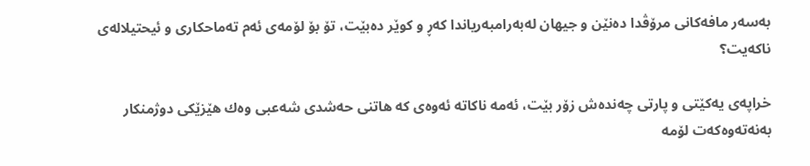به‌سه‌ر مافه‌كانی مرۆڤدا ده‌نێن و جیهان له‌به‌رامبه‌ریاندا كه‌ڕ و كوێر ده‌بێت، تۆ بۆ لۆمه‌ی ئه‌م ته‌ماحكاری و ئیحتیلاله‌ی ناكه‌یت؟

خراپه‌ی یه‌كێتی و پارتی چه‌نده‌ش زۆر بێت، ئه‌‌مه‌ ناكاته‌ ئه‌وه‌ی كه‌ هاتنی حه‌شدی شه‌عبی وه‌ك هێزێكی دوژمنكار به‌نه‌ته‌وه‌كه‌ت لۆمه‌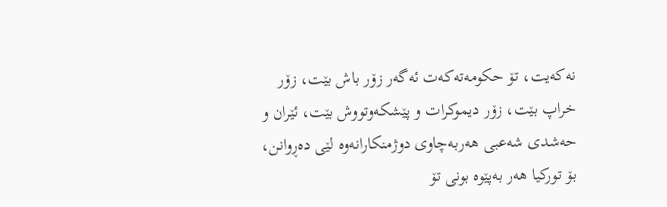نه‌كه‌یت، تۆ حكومه‌ته‌كه‌ت ئه‌گه‌ر زۆر باش بێت، زۆر خراپ بێت، زۆر دیموكرات و پێشكه‌وتووش بێت، ئێران و حه‌شدی شه‌عبی هه‌ربه‌چاوی دوژمنكارانه‌وه‌ لێی ده‌ڕوانن، بۆ توركیا هه‌ر به‌پێوه‌ بونی تۆ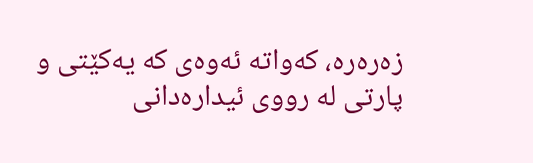زه‌ره‌ره‌، كه‌واته‌ ئه‌وه‌ی كه‌ یه‌كێتی و پارتی له‌ رووی ئیداره‌دانی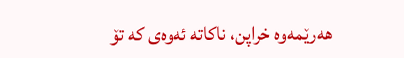هه‌رێمه‌وه‌ خراپن، ناكاته‌ ئه‌وه‌ی كه‌ تۆ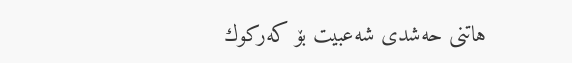هاتنی حه‌شدی شه‌عبیت بۆ كه‌ركوك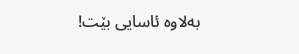به‌لاوه‌ ئاسایی بێت!